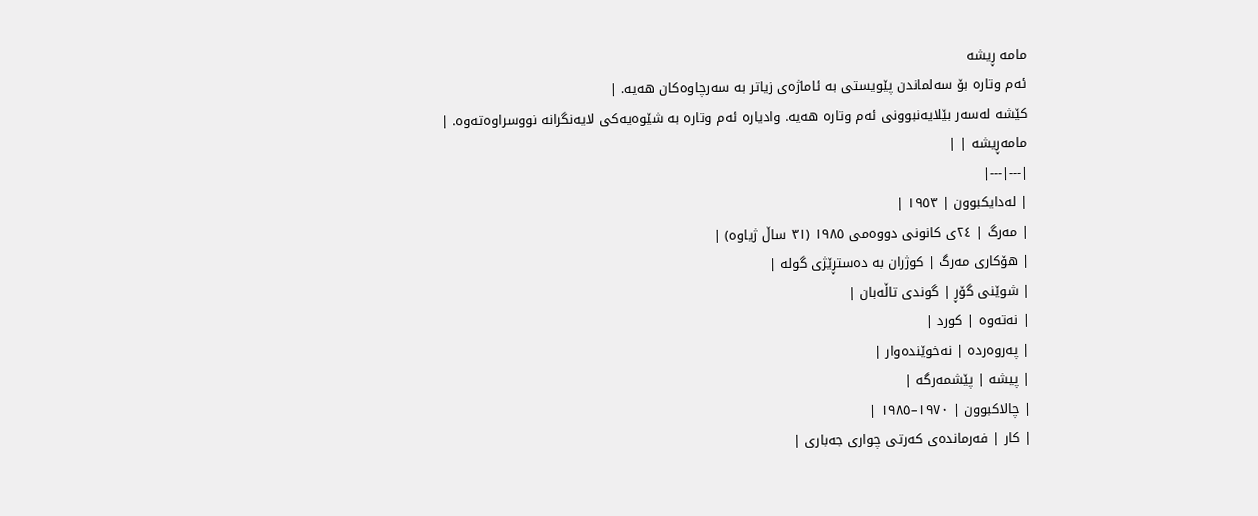مامە ڕیشە
ئەم وتارە بۆ سەلماندن پێویستی بە ئاماژەی زیاتر بە سەرچاوەکان ھەیە. |
کێشە لەسەر بێلایەنبوونی ئەم وتارە ھەیە. وادیارە ئەم وتارە بە شێوەیەکی لایەنگرانە نووسراوەتەوە. |
مامەڕیشە | |
|---|---|
| لەدایکبوون | ١٩٥٣ |
| مەرگ | ٢٤ی کانونی دووەمی ١٩٨٥ (٣١ ساڵ ژیاوە) |
| ھۆکاری مەرگ | کوژران بە دەستڕێژی گولە |
| شوێنی گۆڕ | گوندی تاڵەبان |
| نەتەوە | کورد |
| پەروەردە | نەخوێندەوار |
| پیشە | پێشمەرگە |
| چالاکبوون | ١٩٧٠–١٩٨٥ |
| کار | فەرماندەی کەرتی چواری جەباری |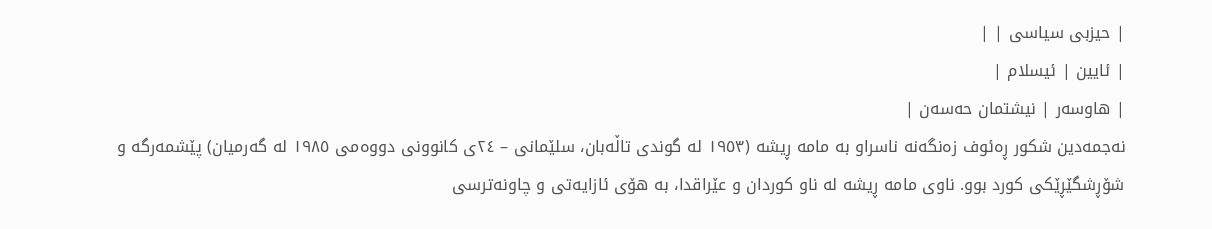| حیزبی سیاسی | |
| ئایین | ئیسلام |
| ھاوسەر | نیشتمان حەسەن |
نەجمەدین شکور ڕەئوف زەنگەنە ناسراو بە مامە ڕیشە (١٩٥٣ لە گوندی تاڵەبان، سلێمانی – ٢٤ی کانوونی دووەمی ١٩٨٥ لە گەرمیان) پێشمەرگە و شۆڕشگێڕێکی کورد بوو. ناوی مامە ڕیشە لە ناو کوردان و عێراقدا، بە ھۆی ئازایەتی و چاونەترسی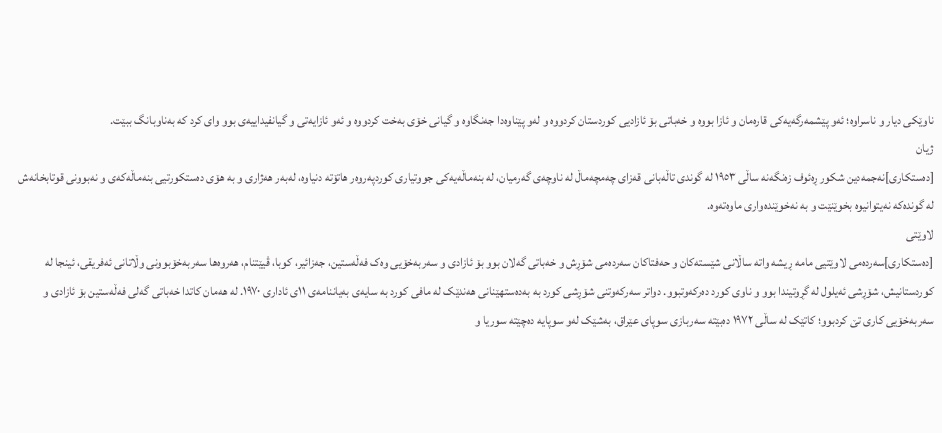ناوێکی دیار و ناسراوە؛ ئەو پێشمەرگەیەکی قارەمان و ئازا بووە و خەباتی بۆ ئازادیی کوردستان کردووە و لەو پێناوەدا جەنگاوە و گیانی خۆی بەخت کردووە و ئەو ئازایەتی و گیانفیداییەی بوو وای کرد کە بەناوبانگ ببێت.
ژیان
[دەستکاری]نەجمەدین شکور ڕەئوف زەنگەنە ساڵی ١٩٥٣ لە گوندی تاڵەبانی قەزای چەمچەماڵ لە ناوچەی گەرمیان، لە بنەماڵەیەکی جووتیاری کوردپەروەر ھاتۆتە دنیاوە، لەبەر ھەژاری و بە ھۆی دەستکورتیی بنەماڵەکەی و نەبوونی قوتابخانەش لە گوندەکە نەیتوانیوە بخوێنێت و بە نەخوێندەواری ماوەتەوە.
لاوێتی
[دەستکاری]سەردەمی لاوێتیی مامە ڕیشە واتە ساڵانی شێستەکان و حەفتاکان سەردەمی شۆڕش و خەباتی گەلان بوو بۆ ئازادی و سەربەخۆیی وەک فەڵەستین، جەزائیر، کوبا، ڤیێتنام، هەروەها سەربەخۆبوونی وڵاتانی ئەفریقی، ئینجا لە کوردستانیش، شۆڕشی ئەیلول لە گڕوتیندا بوو و ناوی کورد دەرکەوتبوو. دواتر سەرکەوتنی شۆڕشی کورد بە بەدەستهێنانی هەندێک لە مافی کورد بە سایەی بەیاننامەی ١١ی ئاداری ١٩٧٠. لە هەمان کاتدا خەباتی گەلی فەڵەستین بۆ ئازادی و سەربەخۆیی کاری تێ کردبوو؛ کاتێک لە ساڵی ١٩٧٢ دەبێتە سەربازی سوپای عێراق، بەشێک لەو سوپایە دەچێتە سوریا و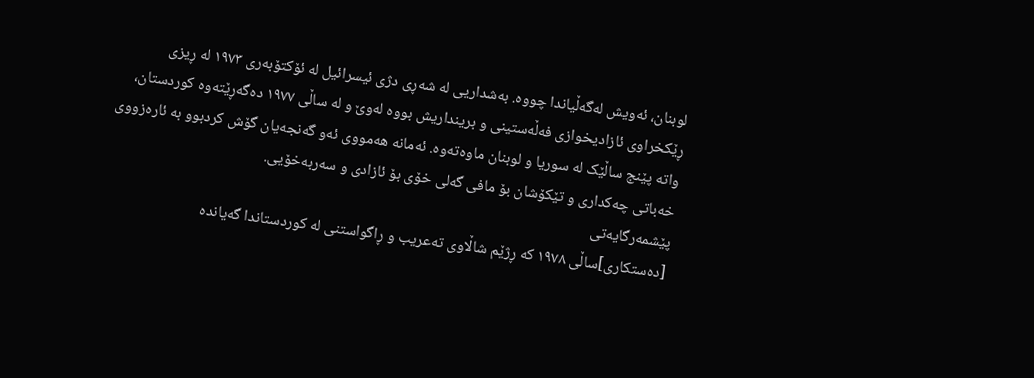لوبنان، ئەویش لەگەڵیاندا چووە. بەشداریی لە شەڕی دژی ئیسرائیل لە ئۆکتۆبەری ١٩٧٣ لە ڕیزی ڕێکخراوی ئازادیخوازی فەڵەستینی و برینداریش بووە لەوێ و لە ساڵی ١٩٧٧ دەگەڕێتەوە کوردستان، واتە پێنج ساڵێک لە سوریا و لوبنان ماوەتەوە. ئەمانە هەمووی ئەو گەنجەیان گۆش کردبوو بە ئارەزووی خەباتی چەکداری و تێکۆشان بۆ مافی گەلی خۆی بۆ ئازادی و سەربەخۆیی.
پێشمەرگایەتی
[دەستکاری]ساڵی ١٩٧٨ کە ڕژێم شاڵاوی تەعریب و ڕاگواستنی لە کوردستاندا گەیاندە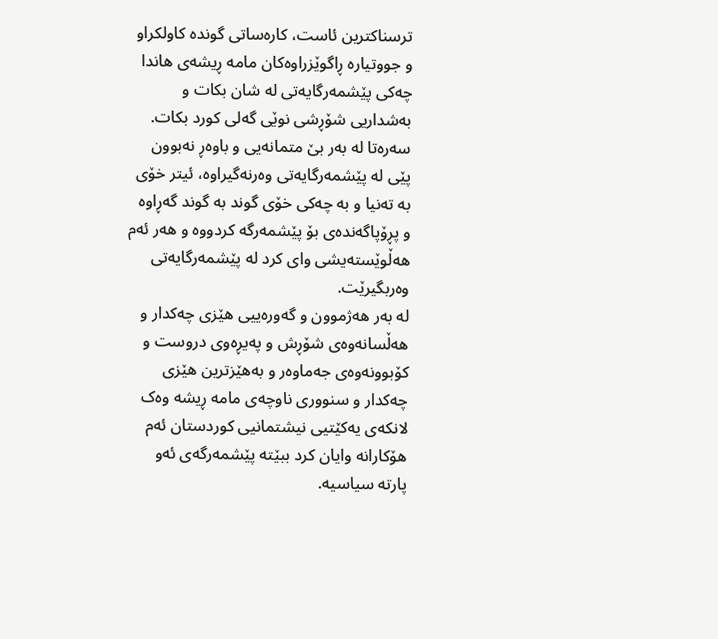ترسناکترین ئاست، کارەساتی گوندە کاولکراو و جووتیارە ڕاگوێزراوەکان مامە ڕیشەی هاندا چەکی پێشمەرگایەتی لە شان بکات و بەشداریی شۆڕشی نوێی گەلی کورد بکات. سەرەتا لە بەر بێ متمانەیی و باوەڕ نەبوون پێی لە پێشمەرگایەتی وەرنەگیراوە، ئیتر خۆی بە تەنیا و بە چەکی خۆی گوند بە گوند گەڕاوە و پڕۆپاگەندەی بۆ پێشمەرگە کردووە و ھەر ئەم ھەڵوێستەیشی وای کرد لە پێشمەرگایەتی وەربگیرێت.
لە بەر ھەژموون و گەورەییی ھێزی چەکدار و ھەڵسانەوەی شۆڕش و پەیڕەوی دروست و کۆبوونەوەی جەماوەر و بەھێزترین ھێزی چەکدار و سنووری ناوچەی مامە ڕیشە وەک لانکەی یەکێتیی نیشتمانیی کوردستان ئەم ھۆکارانە وایان کرد ببێتە پێشمەرگەی ئەو پارتە سیاسیە.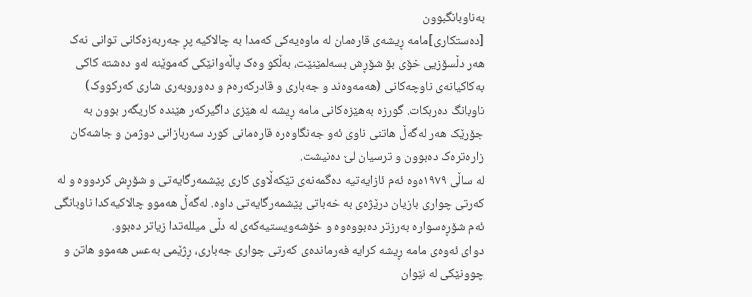بەناوبانگبوون
[دەستکاری]مامە ڕیشەی قارەمان لە ماوەیەکی کەمدا بە چالاکیە پڕ جەربەزەکانی توانی نەک ھەر دڵسۆزیی خۆی بۆ شۆڕش بسەلمێنێت، بەڵکو وەک پاڵەوانێکی کەموێنە لەو دەشتە کاکی بەکاکیانەی ناوچەکانی (ھەمەوەند و جەباری و قادرکەرەم و دەوروبەری شاری کەرکووک) ناوبانگ دەربکات. گورزە بەھێزەکانی مامە ڕیشە لە ھێزی داگیرکەر ھێندە کاریگەر بوون بە جۆرێک ھەر لەگەڵ هاتنی ناوی ئەو جەنگاوەرە قارەمانی کورد سەربازانی دوژمن و جاشەکان زارەترەک دەبوون و ترسیان لێ دەنیشت.
لە ساڵی ١٩٧٩ەوە ئەم ئازایەتیە دەگمەنەی تێکەڵاوی کاری پێشمەرگایەتی و شۆڕش کردووە و لە کەرتی چواری بازیان درێژەی بە خەباتی پێشمەرگایەتی داوە. لەگەڵ ھەموو چالاکیەکدا ناوبانگی ئەم شۆڕەسوارە بەرزتر دەبووەوە و خۆشەویستیەکەی لە دڵی میللەتدا زیاتر دەبوو.
دوای ئەوەی مامە ڕیشە کرایە فەرماندەی کەرتی چواری جەباری، ڕژێمی بەعس ھەموو ھاتن و چوونێکی لە نێوان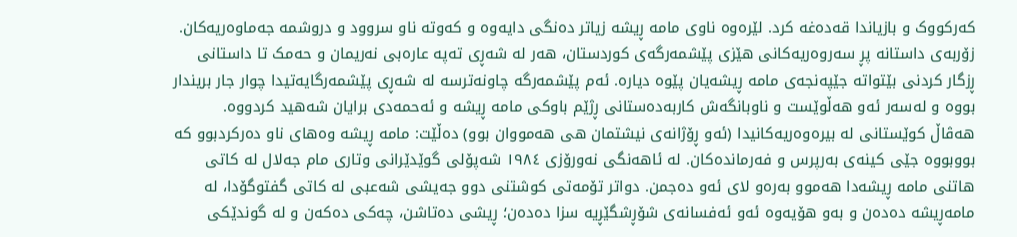کەرکووک و بازیاندا قەدەغە کرد. لێرەوە ناوی مامە ڕیشە زیاتر دەنگی دایەوە و کەوتە ناو سروود و دروشمە جەماوەریەکان.
زۆربەی داستانە پڕ سەروەریەکانی ھێزی پێشمەرگەی کوردستان، ھەر لە شەڕی تەپە عارەبی نەریمان و حەمک تا داستانی ڕزگار کردنی بێتواتە جێپەنجەی مامە ڕیشەیان پێوە دیارە. ئەم پێشمەرگە چاونەترسە لە شەڕی پێشمەرگایەتیدا چوار جار بریندار بووە و لەسەر ئەو ھەڵوێست و ناوبانگەش کاربەدەستانی ڕژێم باوکی مامە ڕیشە و ئەحمەدی برایان شەھید کردووە.
هەڤاڵ کوێستانی لە بیرەوەریەکانیدا (ئەو ڕۆژانەی نیشتمان هی هەمووان بوو) دەڵێت: مامە ڕیشە وەهای ناو دەرکردبوو کە بووبووە جێی کینەی بەرپرس و فەرماندەکان. لە ئاهەنگی نەورۆزی ١٩٨٤ شەپۆلی گوێدێرانی وتاری مام جەلال لە کاتی هاتنی مامە ڕیشەدا هەموو بەرەو لای ئەو دەجمن. دواتر تۆمەتی کوشتنی دوو جەیشی شەعبی لە کاتی گفتوگۆدا، لە مامەڕیشە دەدەن و بەو هۆیەوە ئەو ئەفسانەی شۆڕشگێڕیە سزا دەدەن؛ ڕیشی دەتاشن، چەکی دەکەن و لە گوندێکی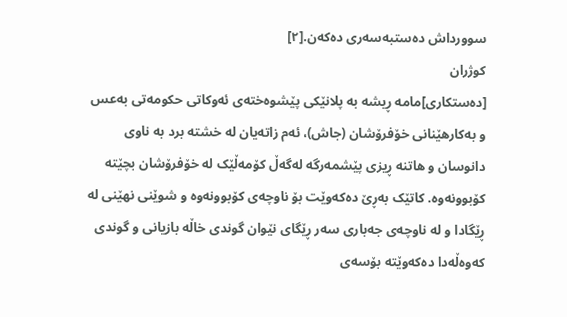سوورداش دەستبەسەری دەکەن.[٢]
کوژران
[دەستکاری]مامە ڕیشە بە پلانێکی پێشوەختەی ئەوکاتی حکومەتی بەعس و بەکارھێنانی خۆفرۆشان (جاش)، ئەم زاتەیان لە خشتە برد بە ناوی دانوسان و ھاتنە ڕیزی پێشمەرگە لەگەڵ کۆمەڵێک لە خۆفرۆشان بچێتە کۆبوونەوە. کاتێک بەڕێ دەکەوێت بۆ ناوچەی کۆبوونەوە و شوێنی نھێنی لە ڕێگادا و لە ناوچەی جەباری سەر ڕێگای نێوان گوندی خاڵە بازیانی و گوندی کەوەڵەدا دەکەوێتە بۆسەی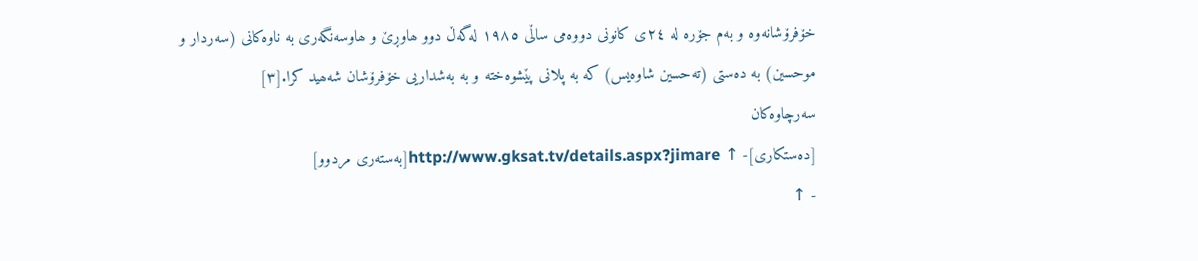خۆفرۆشانەوە و بەم جۆرە لە ٢٤ی کانونی دووەمی ساڵی ١٩٨٥ لەگەڵ دوو ھاوڕێ و ھاوسەنگەری بە ناوەکانی (سەردار و موحسین) بە دەستی (تەحسین شاوەیس) کە بە پلانی پێشوەختە و بە بەشداریی خۆفرۆشان شەھید کرا.[٣]
سەرچاوەکان
[دەستکاری]- ↑ http://www.gksat.tv/details.aspx?jimare[بەستەری مردوو]
- ↑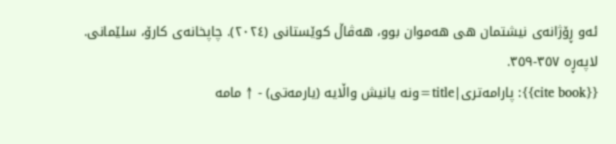ئەو ڕۆژانەی نیشتمان هی هەموان بوو، هەڤاڵ کوێستانی (٢٠٢٤). چاپخانەی کارۆ، سلێمانی. لاپەڕە ٣٥٧-٣٥٩.
{{cite book}}: پارامەتری|title=ونە یانیش واڵایە (یارمەتی) - ↑ مامە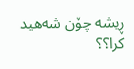ڕیشە چۆن شەهید کرا؟؟